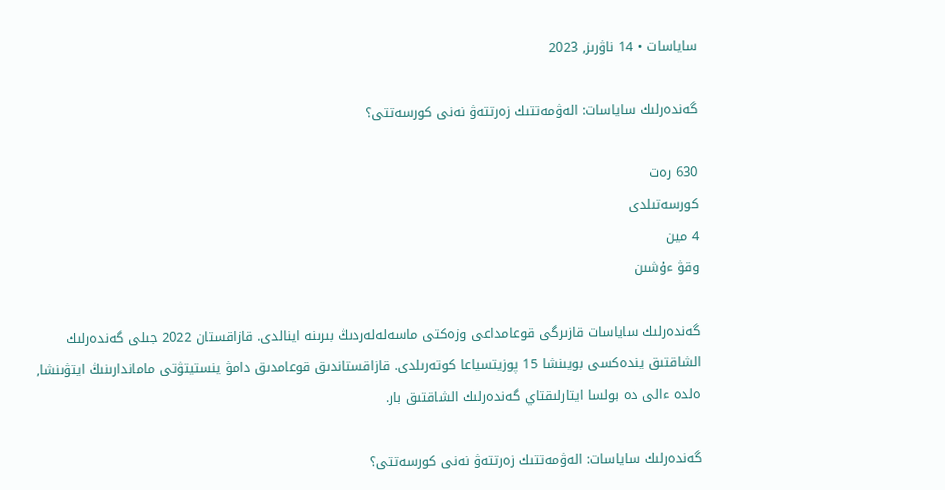ساياسات • 14 ناۋرىز, 2023

گەندەرلىك ساياسات: الەۋمەتتىك زەرتتەۋ نەنى كورسەتتى؟

630 رەت
كورسەتىلدى
4 مين
وقۋ ءۇشىن

گەندەرلىك ساياسات قازىرگى قوعامداعى وزەكتى ماسەلەلەردىڭ بىرىنە اينالدى. قازاقستان 2022 جىلى گەندەرلىك الشاقتىق يندەكسى بويىنشا 15 پوزيتسياعا كوتەرىلدى. قازاقستاندىق قوعامدىق دامۋ ينستيتۋتى ماماندارىنىڭ ايتۋىنشا, ەلدە ءالى دە بولسا ايتارلىقتاي گەندەرلىك الشاقتىق بار.

گەندەرلىك ساياسات: الەۋمەتتىك زەرتتەۋ نەنى كورسەتتى؟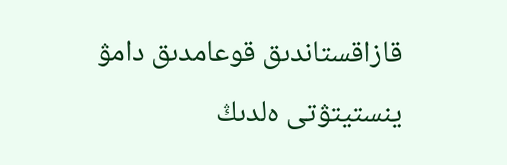قازاقستاندىق قوعامدىق دامۋ ينستيتۋتى ەلدىڭ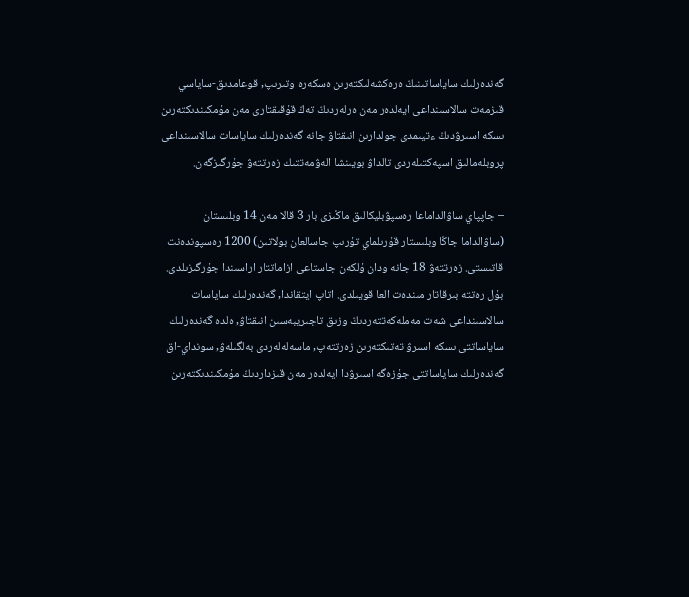گەندەرلىك ساياساتىنىڭ ەرەكشەلىكتەرىن ەسكەرە وتىرىپ, قوعامدىق-ساياسي قىزمەت سالاسىنداعى ايەلدەر مەن ەرلەردىڭ تەڭ قۇقىقتارى مەن مۇمكىندىكتەرىن ىسكە اسىرۋدىڭ ءتيىمدى جولدارىن انىقتاۋ جانە گەندەرلىك ساياسات سالاسىنداعى پروبلەمالىق اسپەكتىلەردى تالداۋ بويىنشا الەۋمەتتىك زەرتتەۋ جۇرگىزگەن.

– جاپپاي ساۋالداماعا رەسپۋبليكالىق ماڭىزى بار 3 قالا مەن 14 وبلىستان (ساۋالداما جاڭا وبلىستار قۇرىلماي تۇرىپ جاسالعان بولاتىن) 1200 رەسپوندەنت قاتىستى. زەرتتەۋ 18 جانە ودان ۇلكەن جاستاعى ازاماتتار اراسىندا جۇرگىزىلدى. بۇل رەتتە بىرقاتار مىندەت العا قويىلدى. اتاپ ايتقاندا, گەندەرلىك ساياسات سالاسىنداعى شەت مەملەكەتتەردىڭ وزىق تاجىريبەسىن انىقتاۋ, ەلدە گەندەرلىك ساياساتتى ىسكە اسىرۋ تەتىكتەرىن زەرتتەپ, ماسەلەلەردى بەلگىلەۋ, سونداي-اق گەندەرلىك ساياساتتى جۇزەگە اسىرۋدا ايەلدەر مەن قىزداردىڭ مۇمكىندىكتەرىن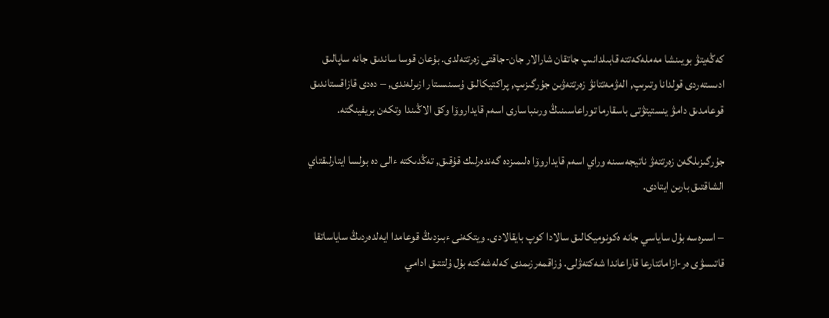كەڭەيتۋ بويىنشا مەملەكەتتە قابىلدانىپ جاتقان شارالار جان-جاقتى زەرتتەلدى. بۇعان قوسا ساندىق جانە ساپالىق ادىستەردى قولدانا وتىرىپ, الەۋمەتتانۋ زەرتتەۋىن جۇرگىزىپ, پراكتيكالىق ۇسىنىستار ازىرلەندى, – دەدى قازاقستاندىق قوعامدىق دامۋ ينستيتۋتى باسقارما توراعاسىنىڭ ورىنباسارى اسەم قايداروۆا وكق الاڭىندا وتكەن بريفينگتە.

جۇرگىزىلگەن زەرتتەۋ ناتيجەسىنە وراي اسەم قايداروۆا ەلىمىزدە گەندەرلىك قۇقىق, تەڭدىكتە ءالى دە بولسا ايتارلىقتاي الشاقتىق بارىن ايتادى.

– اسىرەسە بۇل ساياسي جانە ەكونوميكالىق سالادا كوپ بايقالادى. ويتكەنى ءبىزدىڭ قوعامدا ايەلدەردىڭ ساياساتقا قاتىسۋى ەر-ازاماتتارعا قاراعاندا شەكتەۋلى. ۇزاقمەرزىمدى كەلەشەكتە بۇل ۇلتتىق ادامي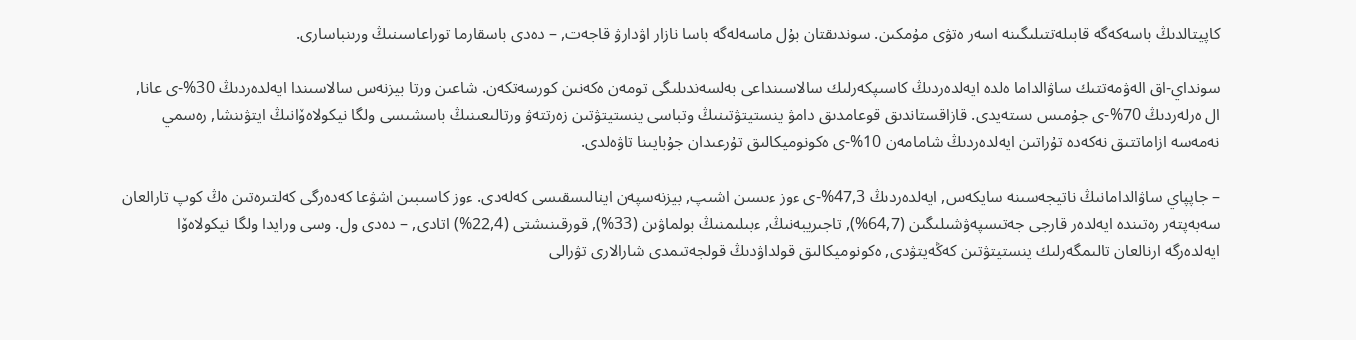كاپيتالدىڭ باسەكەگە قابىلەتتىلىگىنە اسەر ەتۋى مۇمكىن. سوندىقتان بۇل ماسەلەگە باسا نازار اۋدارۋ قاجەت, – دەدى باسقارما توراعاسىنىڭ ورىنباسارى.

سونداي-اق الەۋمەتتىك ساۋالداما ەلدە ايەلدەردىڭ كاسىپكەرلىك سالاسىنداعى بەلسەندىلىگى تومەن ەكەنىن كورسەتكەن. شاعىن ورتا بيزنەس سالاسىندا ايەلدەردىڭ 30%-ى عانا, ال ەرلەردىڭ 70%-ى جۇمىس ىستەيدى. قازاقستاندىق قوعامدىق دامۋ ينستيتۋتىنىڭ وتباسى ينستيتۋتىن زەرتتەۋ ورتالىعىنىڭ باسشىسى ولگا نيكولاەۆانىڭ ايتۋىنشا, رەسمي نەمەسە ازاماتتىق نەكەدە تۇراتىن ايەلدەردىڭ شامامەن 10%-ى ەكونوميكالىق تۇرعىدان جۇبايىنا تاۋەلدى.

– جاپپاي ساۋالدامانىڭ ناتيجەسىنە سايكەس, ايەلدەردىڭ 47,3%-ى ءوز ءىسىن اشىپ, بيزنەسپەن اينالىسقىسى كەلەدى. ءوز كاسىبىن اشۋعا كەدەرگى كەلتىرەتىن ەڭ كوپ تارالعان سەبەپتەر رەتىندە ايەلدەر قارجى جەتىسپەۋشىلىگىن (64,7%), تاجىريبەنىڭ, ءبىلىمنىڭ بولماۋىن (33%), قورقىنىشتى (22,4%) اتادى, – دەدى ول. وسى ورايدا ولگا نيكولاەۆا ايەلدەرگە ارنالعان تالىمگەرلىك ينستيتۋتىن كەڭەيتۋدى, ەكونوميكالىق قولداۋدىڭ قولجەتىمدى شارالارى تۋرالى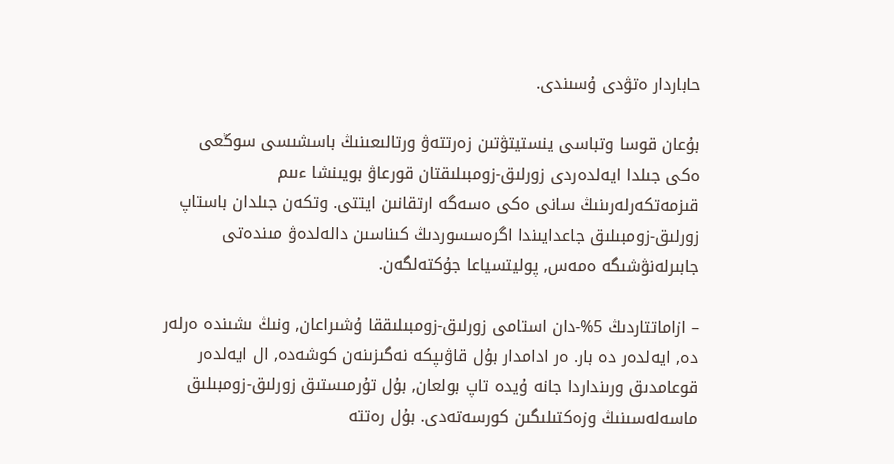حاباردار ەتۋدى ۇسىندى.

بۇعان قوسا وتباسى ينستيتۋتىن زەرتتەۋ ورتالىعىنىڭ باسشىسى سوڭعى ەكى جىلدا ايەلدەردى زورلىق-زومبىلىقتان قورعاۋ بويىنشا ءىىم قىزمەتكەرلەرىنىڭ سانى ەكى ەسەگە ارتقانىن ايتتى. وتكەن جىلدان باستاپ زورلىق-زومبىلىق جاعدايىندا اگرەسسوردىڭ كىناسىن دالەلدەۋ مىندەتى جابىرلەنۋشىگە ەمەس, پوليتسياعا جۇكتەلگەن.

– ازاماتتاردىڭ 5%-دان استامى زورلىق-زومبىلىققا ۇشىراعان, ونىڭ ىشىندە ەرلەر دە, ايەلدەر دە بار. ەر ادامدار بۇل قاۋىپكە نەگىزىنەن كوشەدە, ال ايەلدەر قوعامدىق ورىنداردا جانە ۇيدە تاپ بولعان, بۇل تۇرمىستىق زورلىق-زومبىلىق ماسەلەسىنىڭ وزەكتىلىگىن كورسەتەدى. بۇل رەتتە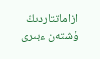ازاماتتاردىڭ ۇشتەن ءبىرى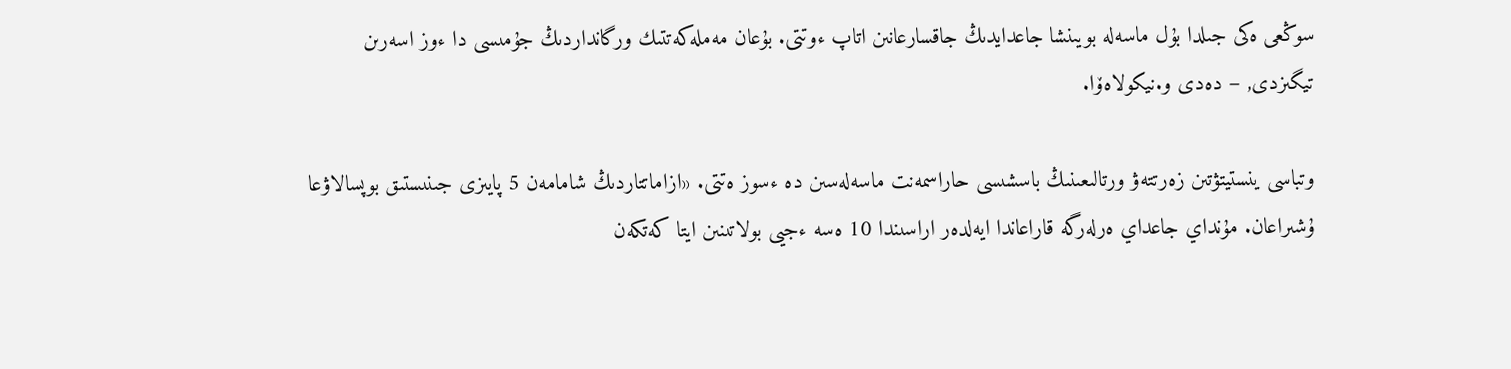سوڭعى ەكى جىلدا بۇل ماسەلە بويىنشا جاعدايدىڭ جاقسارعانىن اتاپ ءوتتى. بۇعان مەملەكەتتىك ورگانداردىڭ جۇمىسى دا ءوز اسەرىن تيگىزدى, – دەدى و.نيكولاەۆا.

وتباسى ينستيتۋتىن زەرتتەۋ ورتالىعىنىڭ باسشىسى حاراسمەنت ماسەلەسىن دە ءسوز ەتتى. «ازاماتتاردىڭ شامامەن 5 پايىزى جىنىستىق بوپسالاۋعا ۇشىراعان. مۇنداي جاعداي ەرلەرگە قاراعاندا ايەلدەر اراسىندا 10 ەسە ءجيى بولاتىنىن ايتا كەتكەن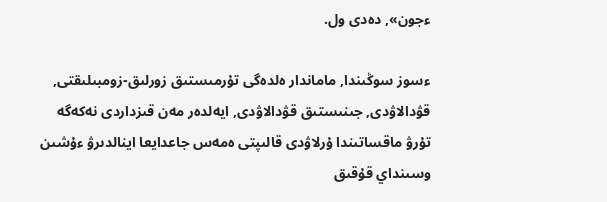ءجون», دەدى ول.

ءسوز سوڭىندا, ماماندار ەلدەگى تۇرمىستىق زورلىق-زومبىلىقتى, قۋدالاۋدى, جىنىستىق قۋدالاۋدى, ايەلدەر مەن قىزداردى نەكەگە تۇرۋ ماقساتىندا ۇرلاۋدى قالىپتى ەمەس جاعدايعا اينالدىرۋ ءۇشىن وسىنداي قۇقىق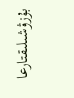بۇزۋشىلىقتارعا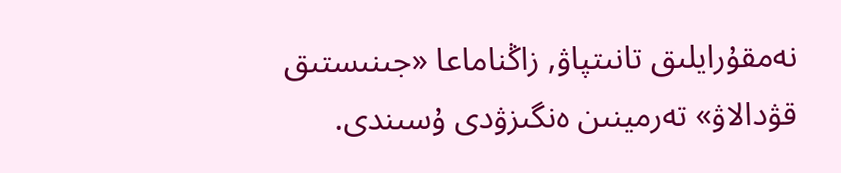نەمقۇرايلىق تانىتپاۋ, زاڭناماعا «جىنىستىق قۋدالاۋ» تەرمينىن ەنگىزۋدى ۇسىندى.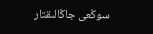سوڭعى جاڭالىقتار